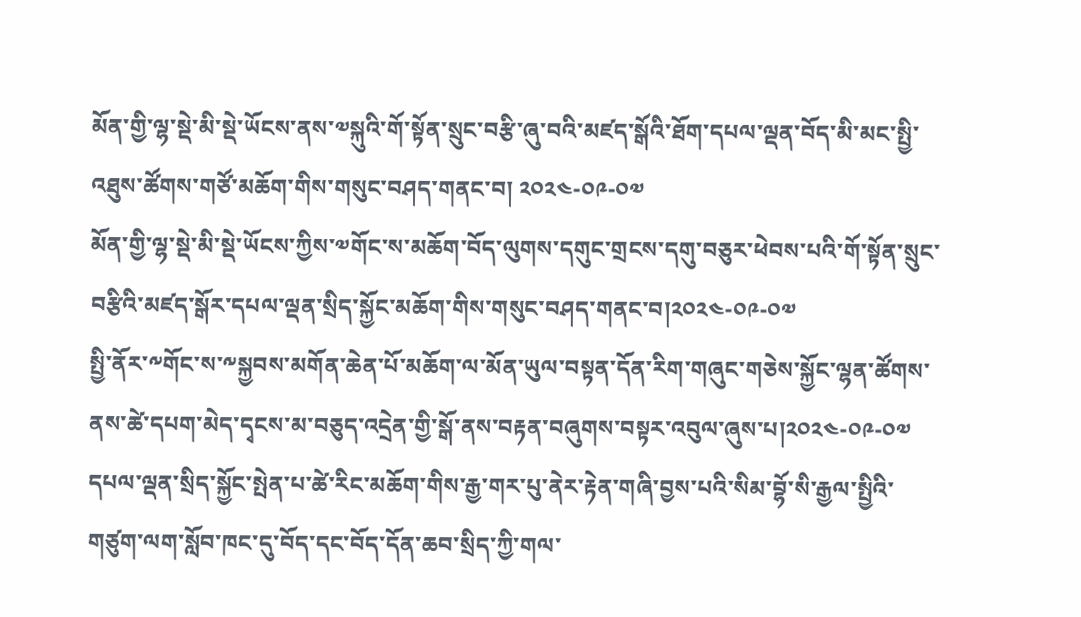མོན་གྱི་ལྷ་སྡེ་མི་སྡེ་ཡོངས་ནས་༧སྐུའི་གོ་སྟོན་སྲུང་བརྩི་ཞུ་བའི་མཛད་སྒོའི་ཐོག་དཔལ་ལྡན་བོད་མི་མང་སྤྱི་འཐུས་ཚོགས་གཙོ་མཆོག་གིས་གསུང་བཤད་གནང་བ། ༢༠༢༤-༠༩-༠༧
མོན་གྱི་ལྷ་སྡེ་མི་སྡེ་ཡོངས་ཀྱིས་༧གོང་ས་མཆོག་བོད་ལུགས་དགུང་གྲངས་དགུ་བཅུར་ཕེབས་པའི་གོ་སྟོན་སྲུང་བརྩིའི་མཛད་སྒོར་དཔལ་ལྡན་སྲིད་སྐྱོང་མཆོག་གིས་གསུང་བཤད་གནང་བ།༢༠༢༤-༠༩-༠༧
སྤྱི་ནོར་༸གོང་ས་༸སྐྱབས་མགོན་ཆེན་པོ་མཆོག་ལ་མོན་ཡུལ་བསྟན་དོན་རིག་གཞུང་གཅེས་སྐྱོང་ལྷན་ཚོགས་ནས་ཚེ་དཔག་མེད་དྭངས་མ་བཅུད་འདྲེན་གྱི་སྒོ་ནས་བརྟན་བཞུགས་བསྟར་འབུལ་ཞུས་པ།༢༠༢༤-༠༩-༠༧
དཔལ་ལྡན་སྲིད་སྐྱོང་སྤེན་པ་ཚེ་རིང་མཆོག་གིས་རྒྱ་གར་པུ་ནེར་རྟེན་གཞི་བྱས་པའི་སིམ་བྷོ་སི་རྒྱལ་སྤྱིའི་གཙུག་ལག་སློབ་ཁང་དུ་བོད་དང་བོད་དོན་ཆབ་སྲིད་ཀྱི་གལ་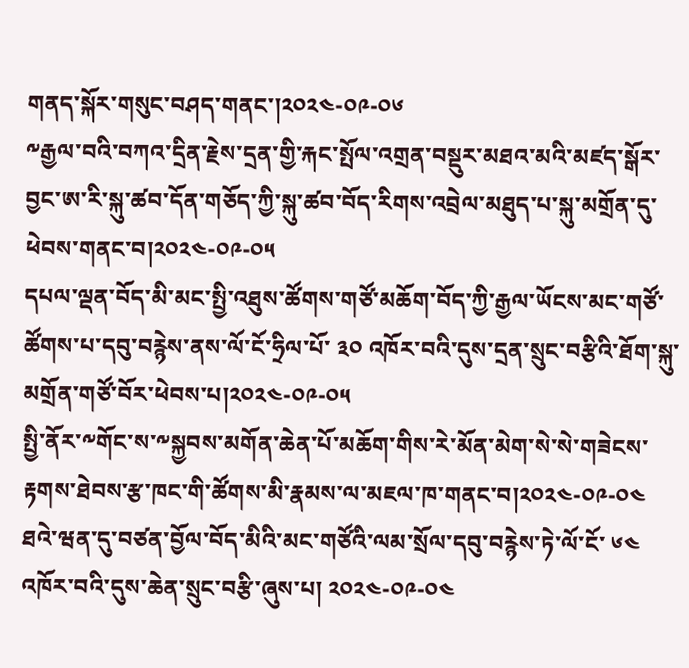གནད་སྐོར་གསུང་བཤད་གནང་།༢༠༢༤-༠༩-༠༦
༸རྒྱལ་བའི་བཀའ་དྲིན་རྗེས་དྲན་གྱི་རྐང་སྤོལ་འགྲན་བསྡུར་མཐའ་མའི་མཛད་སྒོར་བྱང་ཨ་རི་སྐུ་ཚབ་དོན་གཅོད་ཀྱི་སྐུ་ཚབ་བོད་རིགས་འབྲེལ་མཐུད་པ་སྐུ་མགྲོན་དུ་ཕེབས་གནང་བ།༢༠༢༤-༠༩-༠༥
དཔལ་ལྡན་བོད་མི་མང་སྤྱི་འཐུས་ཚོགས་གཙོ་མཆོག་བོད་ཀྱི་རྒྱལ་ཡོངས་མང་གཙོ་ཚོགས་པ་དབུ་བརྙེས་ནས་ལོ་ངོ་ཧྲིལ་པོ་ ༣༠ འཁོར་བའི་དུས་དྲན་སྲུང་བརྩིའི་ཐོག་སྐུ་མགྲོན་གཙོ་བོར་ཕེབས་པ།༢༠༢༤-༠༩-༠༥
སྤྱི་ནོར་༸གོང་ས་༸སྐྱབས་མགོན་ཆེན་པོ་མཆོག་གིས་རེ་མོན་མེག་སེ་སེ་གཟེངས་རྟགས་ཐེབས་རྩ་ཁང་གི་ཚོགས་མི་རྣམས་ལ་མཇལ་ཁ་གནང་བ།༢༠༢༤-༠༩-༠༤
ཐའེ་ཝན་དུ་བཙན་བྱོལ་བོད་མིའི་མང་གཙོའི་ལམ་སྲོལ་དབུ་བརྙེས་ཏེ་ལོ་ངོ་ ༦༤ འཁོར་བའི་དུས་ཆེན་སྲུང་བརྩི་ཞུས་པ། ༢༠༢༤-༠༩-༠༤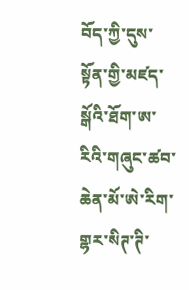བོད་ཀྱི་དུས་སྟོན་གྱི་མཛད་སྒོའི་ཐོག་ཨ་རིའི་གཞུང་ཚབ་ཆེན་མོ་ཨེ་རིག་གྷར་སིཊ་ཊི་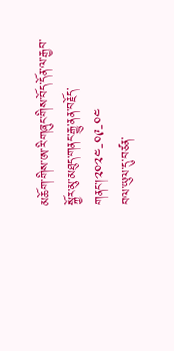མཆོག་གིས་ཨ་རི་གཞུང་གིས་བོད་དོན་ལ་རྒྱབ་སྐྱོར་མུ་མཐུད་གནང་རྒྱུ་ནན་བརྗོད་གནང་།༢༠༢༤-༠༩-༠༤
བལ་ཡུལ་དུ་བཙན་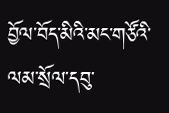བྱོལ་བོད་མིའི་མང་གཙོའི་ལམ་སྲོལ་དབུ་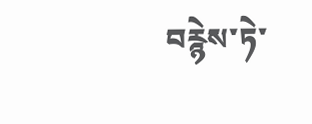བརྙེས་ཏེ་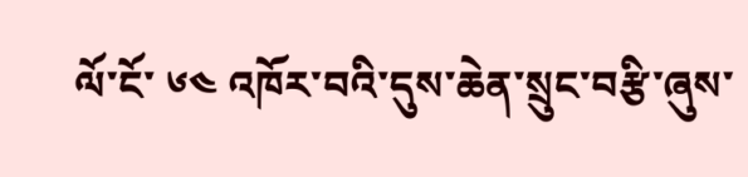ལོ་ངོ་ ༦༤ འཁོར་བའི་དུས་ཆེན་སྲུང་བརྩི་ཞུས་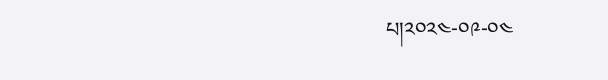པ།༢༠༢༤-༠༩-༠༤